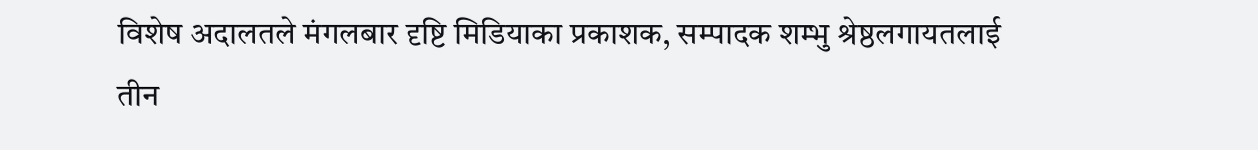विशेष अदालतले मंगलबार दृष्टि मिडियाका प्रकाशक, सम्पादक शम्भु श्रेष्ठलगायतलाई तीन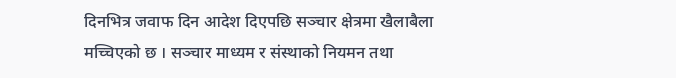दिनभित्र जवाफ दिन आदेश दिएपछि सञ्चार क्षेत्रमा खैलाबैला मच्चिएको छ । सञ्चार माध्यम र संस्थाको नियमन तथा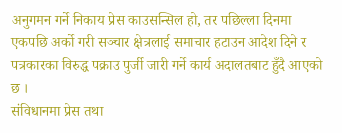अनुगमन गर्ने निकाय प्रेस काउसन्सिल हो, तर पछिल्ला दिनमा एकपछि अर्को गरी सञ्चार क्षेत्रलाई समाचार हटाउन आदेश दिने र पत्रकारका विरुद्ध पक्राउ पुर्जी जारी गर्ने कार्य अदालतबाट हुँदै आएको छ ।
संविधानमा प्रेस तथा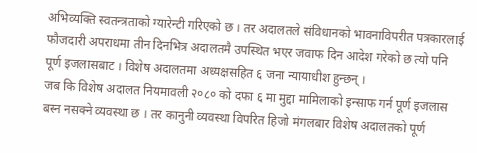अभिव्यक्ति स्वतन्त्रताको ग्यारेन्टी गरिएको छ । तर अदालतले संविधानको भावनाविपरीत पत्रकारलाई फौजदारी अपराधमा तीन दिनभित्र अदालतमै उपस्थित भएर जवाफ दिन आदेश गरेको छ त्यो पनि पूर्ण इजलासबाट । विशेष अदालतमा अध्यक्षसहित ६ जना न्यायाधीश हुन्छन् ।
जब कि विशेष अदालत नियमावली २०८० को दफा ६ मा मुद्दा मामिलाको इन्साफ गर्न पूर्ण इजलास बस्न नसक्ने व्यवस्था छ । तर कानुनी व्यवस्था विपरित हिजो मंगलबार विशेष अदालतको पूर्ण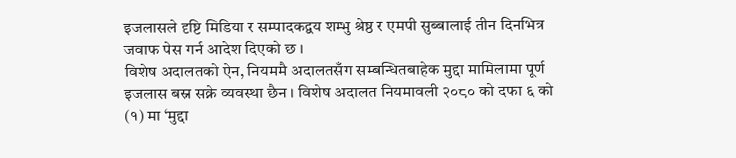इजलासले दृष्टि मिडिया र सम्पादकद्वय शम्भु श्रेष्ठ र एमपी सुब्बालाई तीन दिनभित्र जवाफ पेस गर्न आदेश दिएको छ ।
विशेष अदालतको ऐन, नियममै अदालतसँग सम्बन्धितबाहेक मुद्दा मामिलामा पूर्ण इजलास बस्न सक्ने व्यवस्था छैन । विशेष अदालत नियमावली २०८० को दफा ६ को (१) मा ‘मुद्दा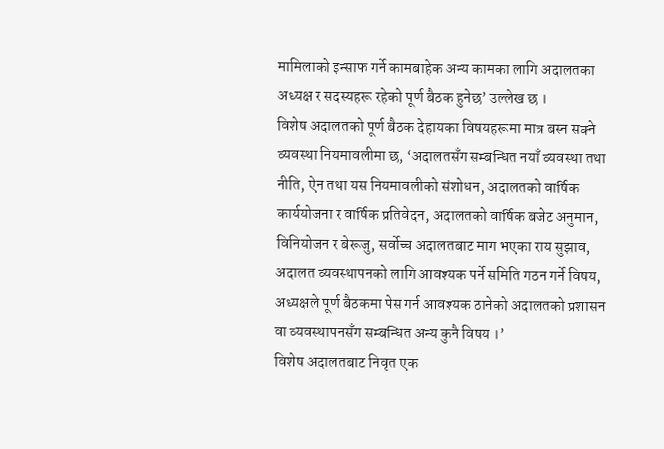मामिलाको इन्साफ गर्ने कामबाहेक अन्य कामका लागि अदालतका अध्यक्ष र सदस्यहरू रहेको पूर्ण बैठक हुनेछ’ उल्लेख छ ।
विशेष अदालतको पूर्ण बैठक देहायका विषयहरूमा मात्र बस्न सक्ने व्यवस्था नियमावलीमा छ, ‘अदालतसँग सम्बन्धित नयाँ व्यवस्था तथा नीति, ऐन तथा यस नियमावलीको संशोधन, अदालतको वार्षिक कार्ययोजना र वार्षिक प्रतिवेदन, अदालतको वार्षिक बजेट अनुमान, विनियोजन र बेरूजु, सर्वोच्च अदालतबाट माग भएका राय सुझाव, अदालत व्यवस्थापनको लागि आवश्यक पर्ने समिति गठन गर्ने विषय, अध्यक्षले पूर्ण बैठकमा पेस गर्न आवश्यक ठानेको अदालतको प्रशासन वा व्यवस्थापनसँग सम्बन्धित अन्य कुनै विषय ।’
विशेष अदालतबाट निवृत एक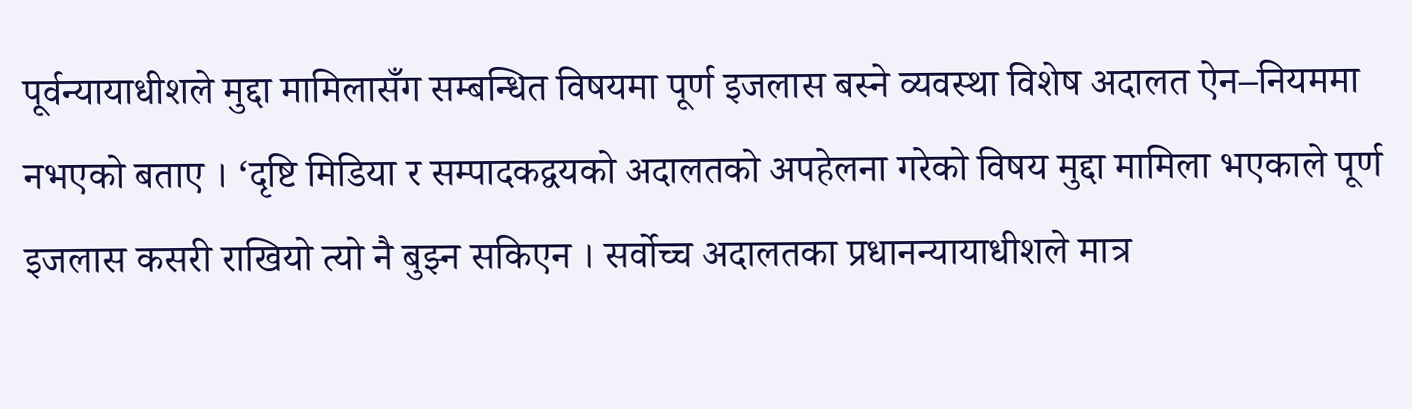पूर्वन्यायाधीशले मुद्दा मामिलासँग सम्बन्धित विषयमा पूर्ण इजलास बस्ने व्यवस्था विशेष अदालत ऐन–नियममा नभएको बताए । ‘दृष्टि मिडिया र सम्पादकद्वयको अदालतको अपहेलना गरेको विषय मुद्दा मामिला भएकाले पूर्ण इजलास कसरी राखियो त्यो नै बुझ्न सकिएन । सर्वोच्च अदालतका प्रधानन्यायाधीशले मात्र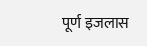पूर्ण इजलास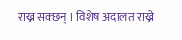राख्न सक्छन् । विशेष अदालत राख्ने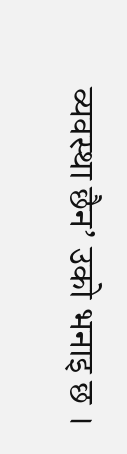व्यवस्था छैन’ उको भनाइ छ ।